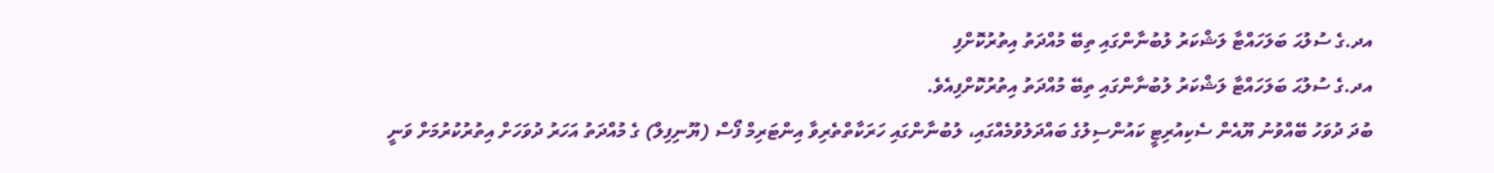އދ.ގެ ސުލުޙަ ބަލަހައްޓާ ލަޝްކަރު ލުބުނާންގައި ތިބޭ މުއްދަތު އިތުރުކޮށްފި
އދ.ގެ ސުލުޙަ ބަލަހައްޓާ ލަޝްކަރު ލުބުނާންގައި ތިބޭ މުއްދަތު އިތުރުކޮށްފިއެވެ.
ބުދަ ދުވަހު ބޭއްވުނު ޔޫއެން ސެކިއުރިޓީ ކައުންސިލުގެ ބައްދަލުވުމެއްގައި، ލުބުނާންގައި ހަރަކާތްތެރިވާ އިންޓަރިމް ފޯސް (ޔޫނިފިލް) ގެ މުއްދަތު އަހަރު ދުވަހަށް އިތުރުކުރުމަށް ވަނީ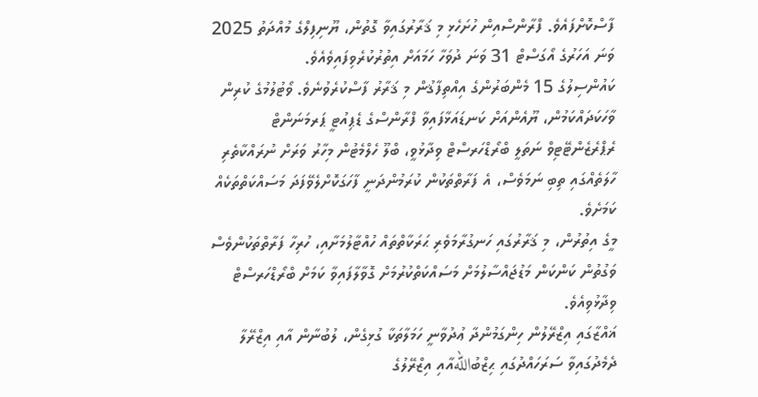ފާސްކޮށްފައެވެ. ފްރާންސްއިން ހުށަހެޅި މި ޤަރާރުގައިވާ ގޮތުން، ޔޫނިފިލްގެ މުއްދަތު 2025 ވަނަ އަހަރުގެ އޯގަސްޓް 31 ވަނަ ދުވަހާ ހަމައަށް އިތުރުކުރެވިފައިވެއެވެ.
ކައުންސިލުގެ 15 މެންބަރުންގެ އިއްތިފާޤުން މި ޤަރާރު ފާސްކުރެވުނެވެ. ވޯޓުލުމުގެ ކުރިން ވާހަކަދައްކަމުން، ޔޫއެންއަށް ކަނޑައަޅާފައިވާ ފްރާންސްގެ ޑެޕިއުޓީ ޕަރމަނަންޓް ރެޕްރެޒެންޓޭޓިވް ނަތަލީ ބްރޯޑްހަރސްޓް ވިދާޅުވީ، ބްލޫ ހެލްމެޓުން މިހާރު ވަރަށް ނުރައްކާތެރި ހާލަތެއްގައި ތިބި ނަމަވެސް، އެ ފަރާތްތަކުން ކުރަމުންދަނީ ފާހަގަކޮށްލެވޭފަދަ މަސައްކަތްތަކެއް ކަމަށެވެ.
މީގެ އިތުރުން، މި ޤަރާރުގައި ހަނގުރާމަވެރި ޙަރަކާތްތައް ހުއްޓާލުމަށާއި، ހުރިހާ ފަރާތްތަކުންވެސް ވަގުތުން ކަންކަން މަޑުޖައްސާލުމަށް މަސައްކަތްކުރުމަށް ގޮވާލާފައިވާ ކަމަށް ބްރޯޑްހަރސްޓް ވިދާޅުވިއެވެ.
ޣައްޒާގައި އިޒްރޭލުން ހިންގަމުންދާ ޢުދުވާނީ ހަމަލާތަކާ ގުޅިގެން، ލުބުނާން އާއި އިޒްރޭލާ ދެމެދުގައިވާ ސަރަހައްދުގައި ޙިޒްބުاللهއާއި އިޒްރޭލުގެ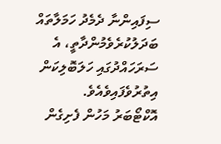ސިފައިންނާ ދެމެދު ހަމަލާތައް ބަދަލުކުރެވެމުންދާތީ، އެ ސަރަހައްދުގައި ހަލަބޮލިކަން އިތުރުވެފައިވެއެވެ.
އޮކްޓޯބަރު މަހުން ފެށިގެން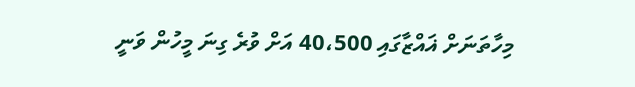މިހާތަނަށް ޣައްޒާގައި 40،500 އަށް ވުރެ ގިނަ މީހުން ވަނީ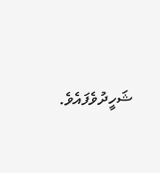ޝަހީދުވެފައެވެ.